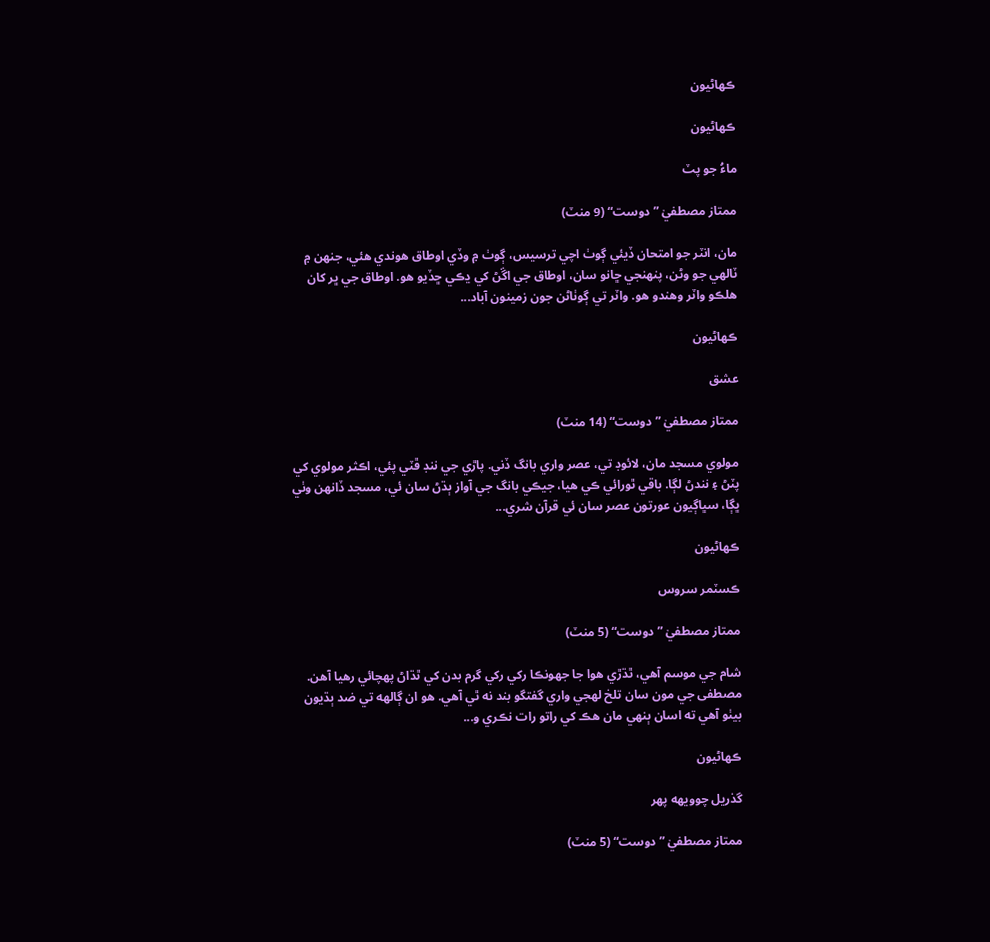ڪهاڻيون

ڪهاڻيون

ماءُ جو پٽ

ممتاز مصطفيٰ ”دوست“ (9 منٽ)

مان، انٽر جو امتحان ڏيئي ڳوٺ اچي ترسيس، ڳوٺ ۾ وڏي اوطاق هوندي هئي، جنهن ۾ ٽالهي جو وڻن، پنهنجي ڇانو سان، اوطاق جي اڱڻ کي ڍڪي ڇڏيو هو. اوطاق جي ڀر کان هلڪو واٽر وهندو هو. واٽر تي ڳوٺاڻن جون زمينون آباد...

ڪهاڻيون

عشق

ممتاز مصطفيٰ ”دوست“ (14 منٽ)

مولوي مسجد مان، لائوڊ تي، عصر واري بانگ ڏني. پاڙي جي ننڊ ڦٽي پئي، اڪثر مولوي کي پٽڻ ۽ نندڻ لڳا. باقي ٿورائي ڪي هيا، جيڪي بانگ جي آواز ٻڌڻ سان ئي، مسجد ڏانهن وٺي ڀڳا، سڀاڳيون عورتون عصر سان ئي قرآن شري...

ڪهاڻيون

ڪسٽمر سروس

ممتاز مصطفيٰ ”دوست“ (5 منٽ)

شام جي موسم آهي، ٿڌڙي هوا جا جهونڪا رکي رکي گرم بدن کي ٿڌاڻ پهچائي رهيا آهن. مصطفى جي مون سان تلخ لهجي واري گفتگو بند نه ٿي آهي. هو ان ڳالهه تي ضد ٻڌيون بيٺو آهي ته اسان ٻنهي مان هڪ کي راتو رات نڪري و...

ڪهاڻيون

گذريل چوويهه پهر

ممتاز مصطفيٰ ”دوست“ (5 منٽ)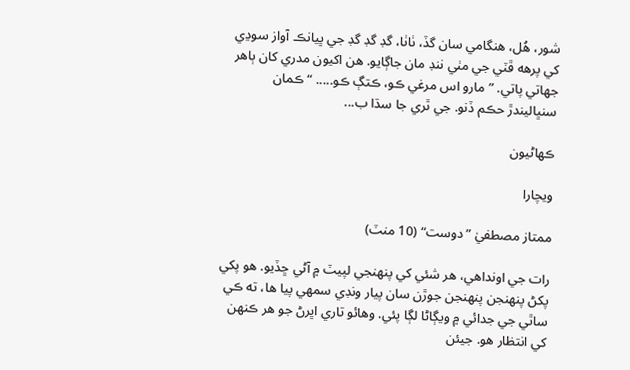شور، هُل، هنگامي سان گڏ، ٺاٺا، گڊ گڊ گڊ جي ڀيانڪ آواز سوڍي کي پرهه ڦٽي جي مٺي ننڊ مان جاڳايو. هن اکيون مدري کان ٻاهر جهاتي پاتي. ”مارو اس مرغي ڪو، ڪتڳ ڪو..... “ ڪمان سنڀاليندڙ حڪم ڏنو. جي ٿري جا سڌا ب...

ڪهاڻيون

ويچارا

ممتاز مصطفيٰ ”دوست“ (10 منٽ)

رات جي اونداهي، هر شئي کي پنهنجي لپيٽ ۾ آڻي ڇڏيو. هو پکي پکڻ پنهنجن پنهنجن جوڙن سان پيار ونڊي سمهي پيا ها، ته ڪي ساٿي جي جدائي ۾ ويڳاڻا لڳا پئي. وهائو تاري اڀرڻ جو هر ڪنهن کي انتظار هو. جيئن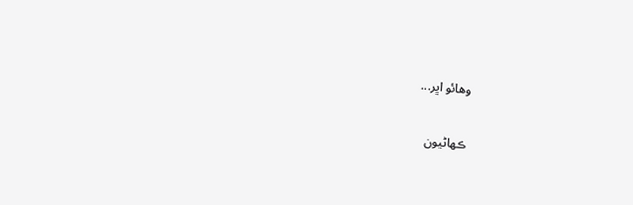وهائو اڀر...

ڪهاڻيون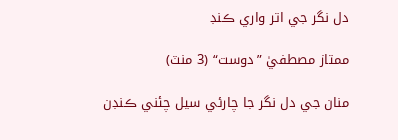دل نگر جي اتر واري ڪنڊ

ممتاز مصطفيٰ ”دوست“ (3 منٽ)

منان جي دل نگر جا چارئي سيل چئني ڪنڊن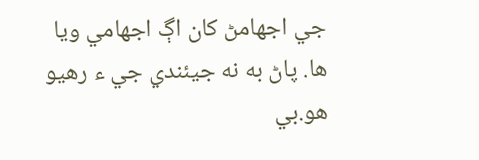جي اجهامڻ کان اڳ اجهامي ويا ها. پاڻ به نه جيئندي جي ء رهيو هو.بي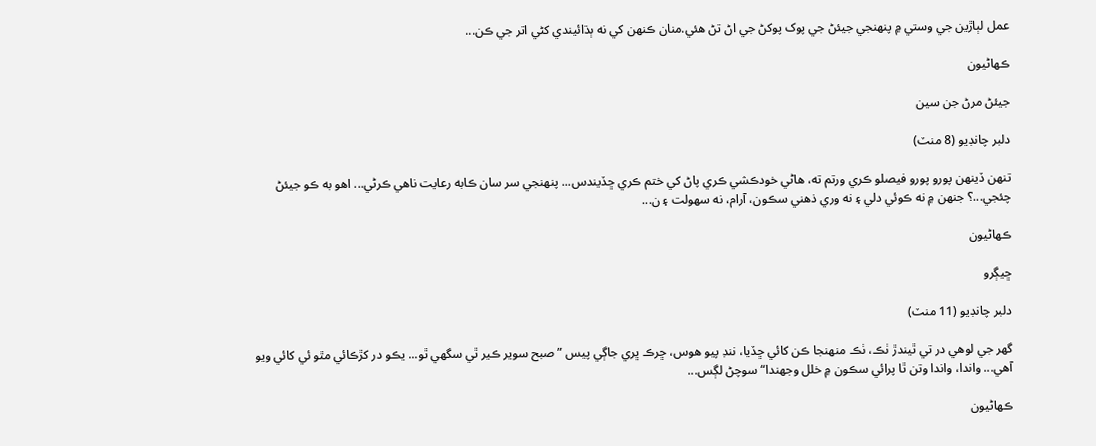عمل لٻاڙين جي وستي ۾ پنهنجي جيئڻ جي پوک پوکڻ جي اڻ تڻ هئي.منان ڪنهن کي نه ٻڌائيندي کڻي اتر جي ڪن...

ڪهاڻيون

جيئڻ مرڻ جن سين

دلبر چانڊيو (8 منٽ)

تنهن ڏينهن پورو پورو فيصلو ڪري ورتم ته، هاڻي خودڪشي ڪري پاڻ کي ختم ڪري ڇڏيندس... پنهنجي سر سان ڪابه رعايت ناهي ڪرڻي... اهو به ڪو جيئڻ چئجي...؟ جنهن ۾ نه ڪوئي دلي ۽ نه وري ذهني سڪون، آرام، نه سهولت ۽ ن...

ڪهاڻيون

ڇيڳرو

دلبر چانڊيو (11 منٽ)

گهر جي لوهي در تي ٿيندڙ ٺڪ، ٺڪ منهنجا ڪن کائي ڇڏيا، ننڊ پيو هوس، ڇرڪ ڀري جاڳي پيس ”صبح سوير ڪير ٿي سگهي ٿو... يڪو در کڙڪائي مٿو ئي کائي ويو آهي... واندا، واندا وتن ٿا پرائي سڪون ۾ خلل وجهندا“ سوچڻ لڳس...

ڪهاڻيون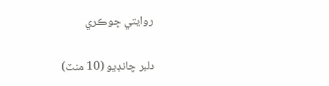روايتي ڇوڪري

دلبر چانڊيو (10 منٽ)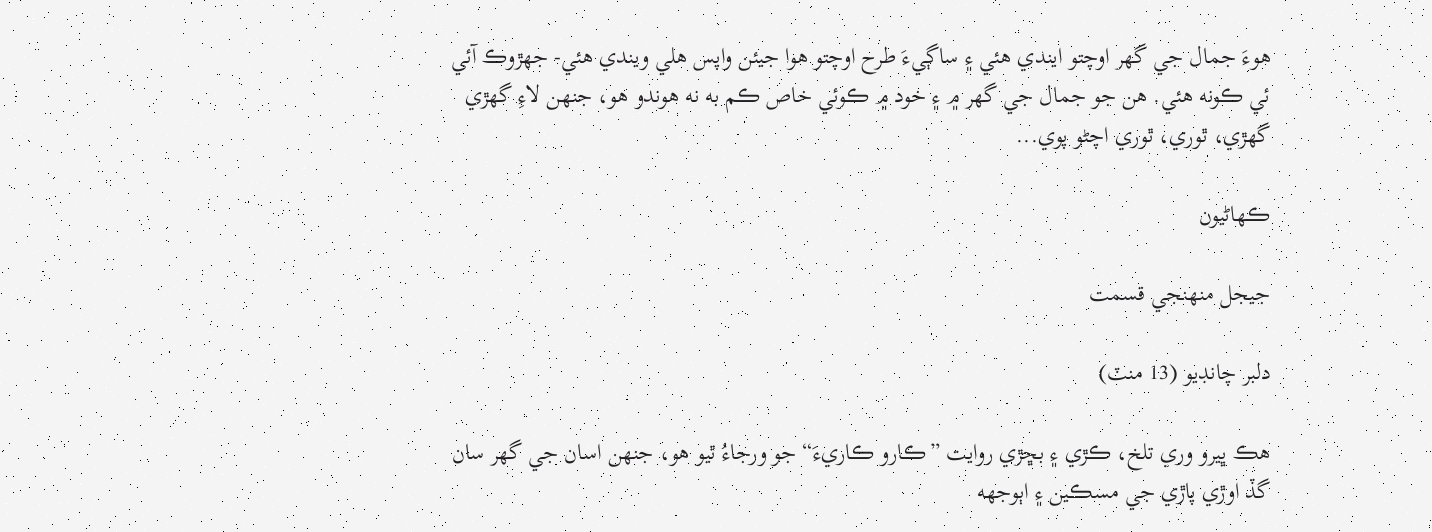هوءَ جمال جي گهر اوچتو ايندي هئي ۽ ساڳيءَ طرح اوچتو هوا جيئن واپس هلي ويندي هئي- جهڙوڪ آئي ئي ڪونه هئي. هن جو جمال جي گهر ۾ ۽ خود ۾ ڪوئي خاص ڪم به نه هوندو هو، جنهن لاءِ گهڙي گهڙي، ٿوري، ٿوري اچڻو پوي...

ڪهاڻيون

جيجل منهنجي قسمت

دلبر چانڊيو (13 منٽ)

هڪ ڀيرو وري تلخ، ڪڙي ۽ بڇڙي روايت ”ڪارو ڪاريءَ“ جو ورجاءُ ٿيو هو، جنهن اسان جي گهر سان گڏ اوڙي پاڙي جي مسڪين ۽ اٻوجهه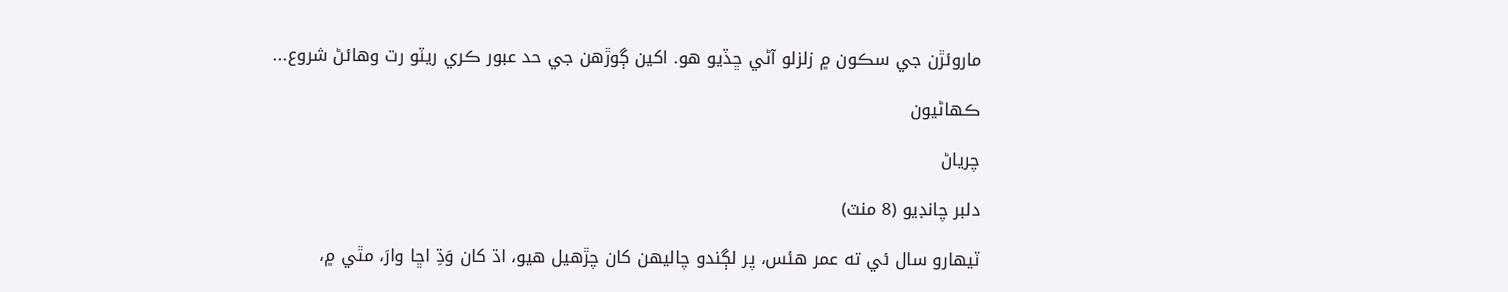ماروئڙن جي سڪون ۾ زلزلو آڻي ڇڏيو هو. اکين ڳوڙهن جي حد عبور ڪري ريٽو رت وهائڻ شروع...

ڪهاڻيون

چرياڻ

دلبر چانڊيو (8 منٽ)

ٽيهارو سال ئي ته عمر هئس، پر لڳندو چاليهن کان چڙهيل هيو، اڌ کان وَڌِ اڇا وارَ، مٿي ۾،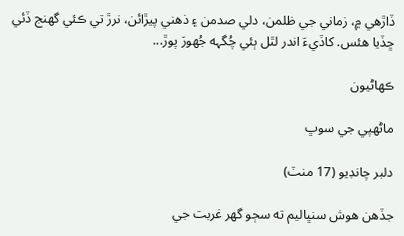ڏاڙهي ۾، زماني جي ظلمن، دلي صدمن ۽ ذهني پيڙائن، نرڙ تي ڪئي گهنج ڏئي ڇڏيا هئس. کاڏيءَ اندر لٿل ٻئي چُگہه جُهورَ پوڙ...

ڪهاڻيون

ماڻهپي جي سوڀ

دلبر چانڊيو (17 منٽ)

جڏهن هوش سنڀاليم ته سڄو گھر غربت جي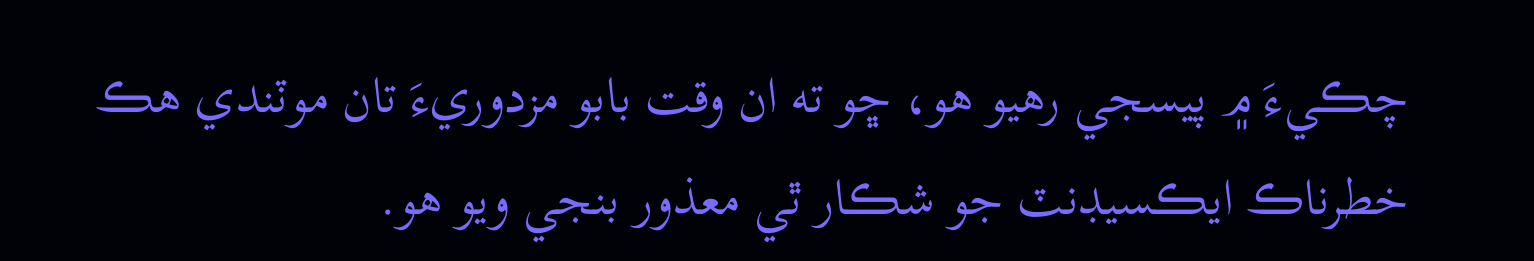چڪيءَ ۾ پيسجي رهيو هو، ڇو ته ان وقت بابو مزدوريءَ تان موٽندي هڪ خطرناڪ ايڪسيڊنٽ جو شڪار ٿي معذور بنجي ويو هو.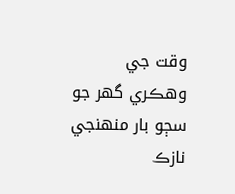وقت جي وهڪري گھر جو سڄو بار منھنجي نازڪ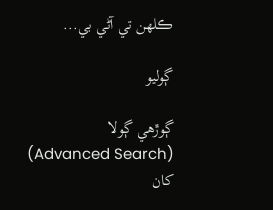ڪلھن تي آڻي بي...

ڳوليو

ڳوڙهي ڳولا (Advanced Search)
کان